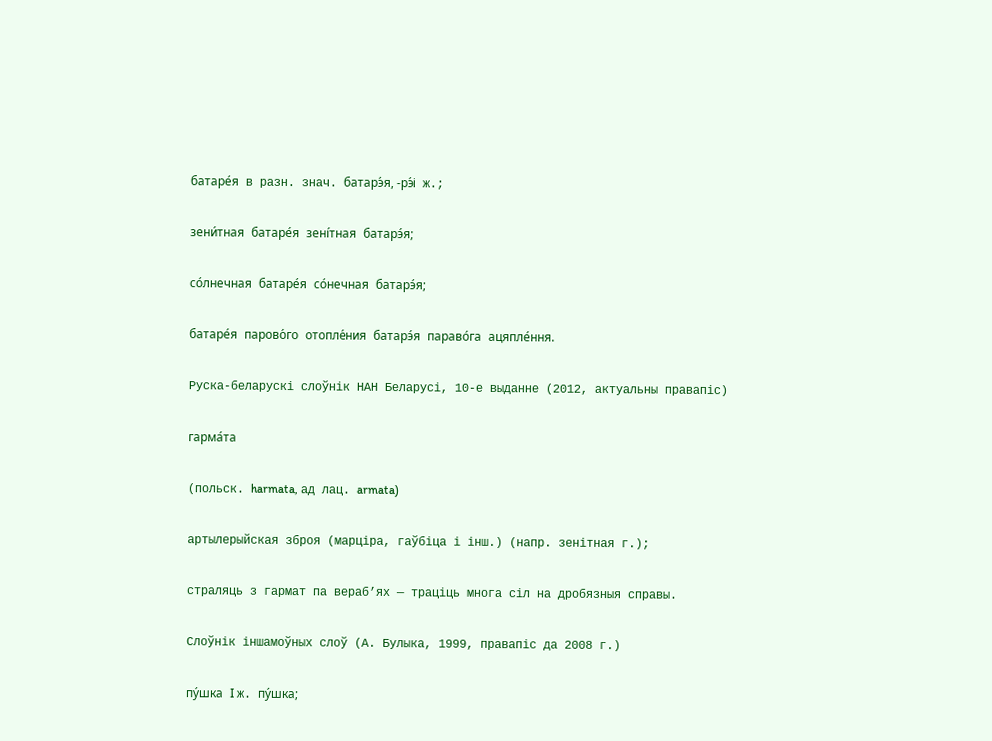батаре́я в разн. знач. батарэ́я, -рэ́і ж.;

зени́тная батаре́я зені́тная батарэ́я;

со́лнечная батаре́я со́нечная батарэ́я;

батаре́я парово́го отопле́ния батарэ́я параво́га ацяпле́ння.

Руска-беларускі слоўнік НАН Беларусі, 10-е выданне (2012, актуальны правапіс)

гарма́та

(польск. harmata, ад лац. armata)

артылерыйская зброя (марціра, гаўбіца і інш.) (напр. зенітная г.);

страляць з гармат па вераб’ях — траціць многа сіл на дробязныя справы.

Слоўнік іншамоўных слоў (А. Булыка, 1999, правапіс да 2008 г.)

пу́шка I ж. пу́шка;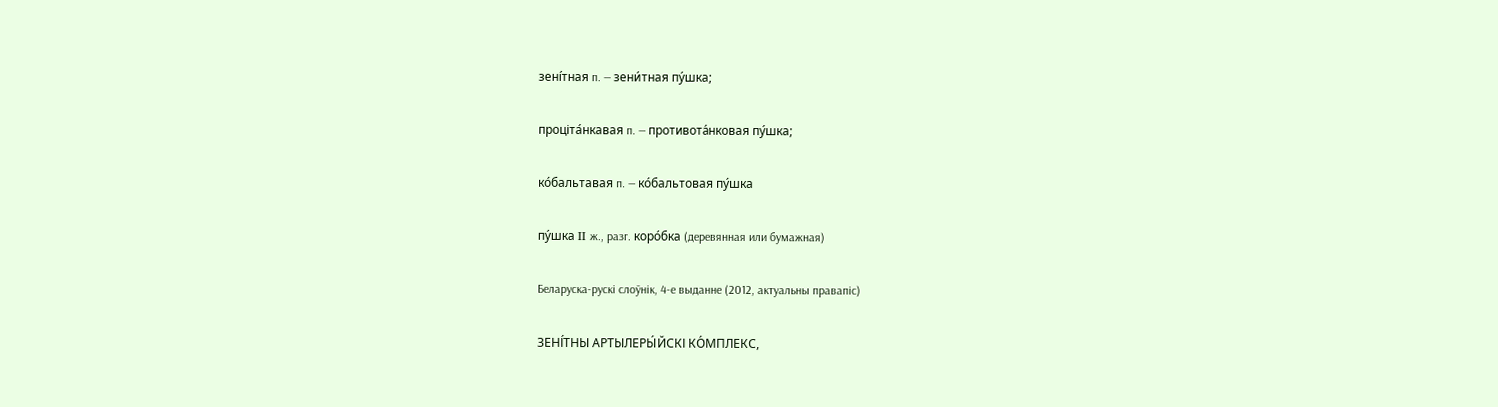зені́тная п. — зени́тная пу́шка;

проціта́нкавая п. — противота́нковая пу́шка;

ко́бальтавая п. — ко́бальтовая пу́шка

пу́шка II ж., разг. коро́бка (деревянная или бумажная)

Беларуска-рускі слоўнік, 4-е выданне (2012, актуальны правапіс)

ЗЕНІ́ТНЫ АРТЫЛЕРЫ́ЙСКІ КО́МПЛЕКС,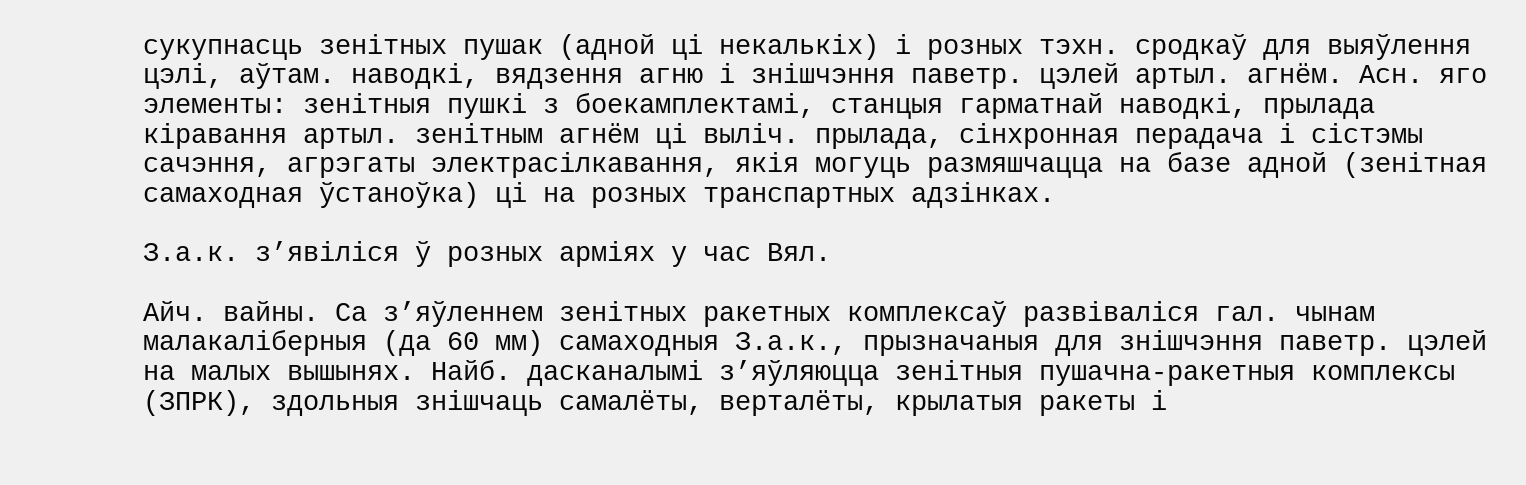сукупнасць зенітных пушак (адной ці некалькіх) і розных тэхн. сродкаў для выяўлення цэлі, аўтам. наводкі, вядзення агню і знішчэння паветр. цэлей артыл. агнём. Асн. яго элементы: зенітныя пушкі з боекамплектамі, станцыя гарматнай наводкі, прылада кіравання артыл. зенітным агнём ці выліч. прылада, сінхронная перадача і сістэмы сачэння, агрэгаты электрасілкавання, якія могуць размяшчацца на базе адной (зенітная самаходная ўстаноўка) ці на розных транспартных адзінках.

З.а.к. з’явіліся ў розных арміях у час Вял.

Айч. вайны. Са з’яўленнем зенітных ракетных комплексаў развіваліся гал. чынам малакаліберныя (да 60 мм) самаходныя З.а.к., прызначаныя для знішчэння паветр. цэлей на малых вышынях. Найб. дасканалымі з’яўляюцца зенітныя пушачна-ракетныя комплексы (ЗПРК), здольныя знішчаць самалёты, верталёты, крылатыя ракеты і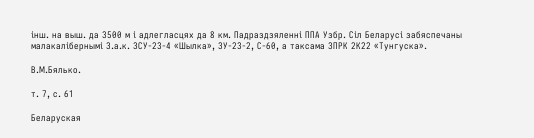інш. на выш. да 3500 м і адлегласцях да 8 км. Падраздзяленні ППА Узбр. Сіл Беларусі забяспечаны малакалібернымі З.а.к. ЗСУ-23-4 «Шылка», ЗУ-23-2, С-60, а таксама ЗПРК 2К22 «Тунгуска».

В.М.Бялько.

т. 7, с. 61

Беларуская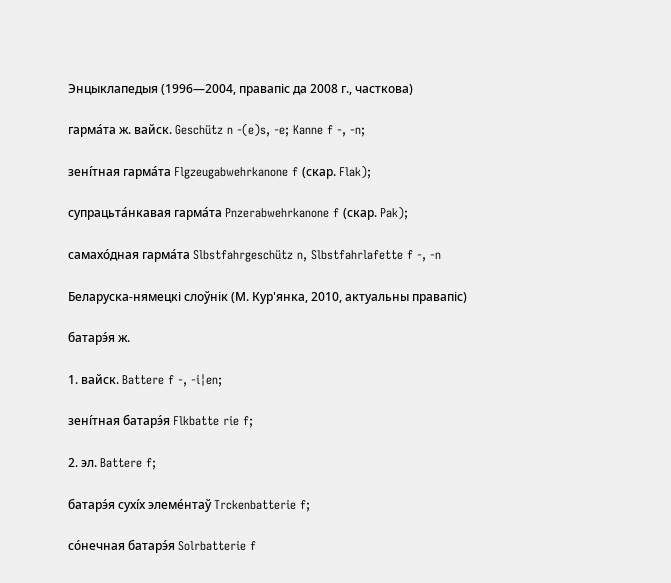Энцыклапедыя (1996—2004, правапіс да 2008 г., часткова)

гарма́та ж. вайск. Geschütz n -(e)s, -e; Kanne f -, -n;

зені́тная гарма́та Flgzeugabwehrkanone f (скар. Flak);

супрацьта́нкавая гарма́та Pnzerabwehrkanone f (скар. Pak);

самахо́дная гарма́та Slbstfahrgeschütz n, Slbstfahrlafette f -, -n

Беларуска-нямецкі слоўнік (М. Кур'янка, 2010, актуальны правапіс)

батарэ́я ж.

1. вайск. Battere f -, -i¦en;

зені́тная батарэ́я Flkbatte rie f;

2. эл. Battere f;

батарэ́я сухі́х элеме́нтаў Trckenbatterie f;

со́нечная батарэ́я Solrbatterie f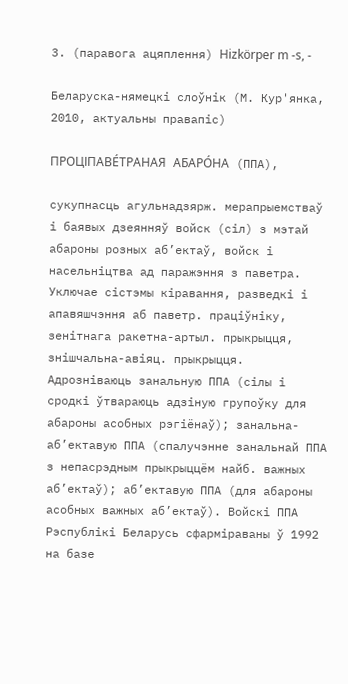3. (паравога ацяплення) Hizkörper m -s, -

Беларуска-нямецкі слоўнік (М. Кур'янка, 2010, актуальны правапіс)

ПРОЦІПАВЕ́ТРАНАЯ АБАРО́НА (ППА),

сукупнасць агульнадзярж. мерапрыемстваў і баявых дзеянняў войск (сіл) з мэтай абароны розных аб’ектаў, войск і насельніцтва ад паражэння з паветра. Уключае сістэмы кіравання, разведкі і апавяшчэння аб паветр. праціўніку, зенітнага ракетна-артыл. прыкрыцця, знішчальна-авіяц. прыкрыцця. Адрозніваюць занальную ППА (сілы і сродкі ўтвараюць адзіную групоўку для абароны асобных рэгіёнаў); занальна-аб’ектавую ППА (спалучэнне занальнай ППА з непасрэдным прыкрыццём найб. важных аб’ектаў); аб’ектавую ППА (для абароны асобных важных аб’ектаў). Войскі ППА Рэспублікі Беларусь сфарміраваны ў 1992 на базе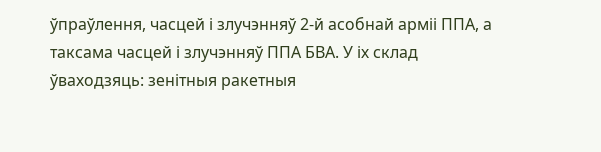ўпраўлення, часцей і злучэнняў 2-й асобнай арміі ППА, а таксама часцей і злучэнняў ППА БВА. У іх склад ўваходзяць: зенітныя ракетныя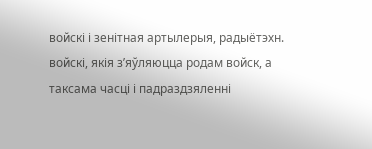войскі і зенітная артылерыя, радыётэхн. войскі, якія з’яўляюцца родам войск, а таксама часці і падраздзяленні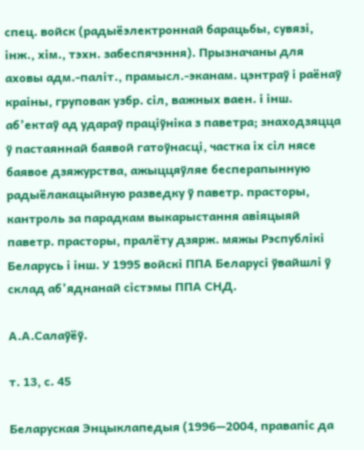спец. войск (радыёэлектроннай барацьбы, сувязі, інж., хім., тэхн. забеспячэння). Прызначаны для аховы адм.-паліт., прамысл.-эканам. цэнтраў і раёнаў краіны, груповак узбр. сіл, важных ваен. і інш. аб’ектаў ад удараў праціўніка з паветра; знаходзяцца ў пастаяннай баявой гатоўнасці, частка іх сіл нясе баявое дзяжурства, ажыццяўляе бесперапынную радыёлакацыйную разведку ў паветр. прасторы, кантроль за парадкам выкарыстання авіяцыяй паветр. прасторы, пралёту дзярж. мяжы Рэспублікі Беларусь і інш. У 1995 войскі ППА Беларусі ўвайшлі ў склад аб’яднанай сістэмы ППА СНД.

А.А.Салаўёў.

т. 13, с. 45

Беларуская Энцыклапедыя (1996—2004, правапіс да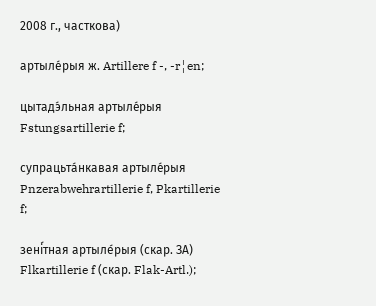2008 г., часткова)

артыле́рыя ж. Artillere f -, -r¦en;

цытадэ́льная артыле́рыя Fstungsartillerie f;

супрацьта́нкавая артыле́рыя Pnzerabwehrartillerie f, Pkartillerie f;

зені́тная артыле́рыя (скар. ЗА) Flkartillerie f (скар. Flak-Artl.);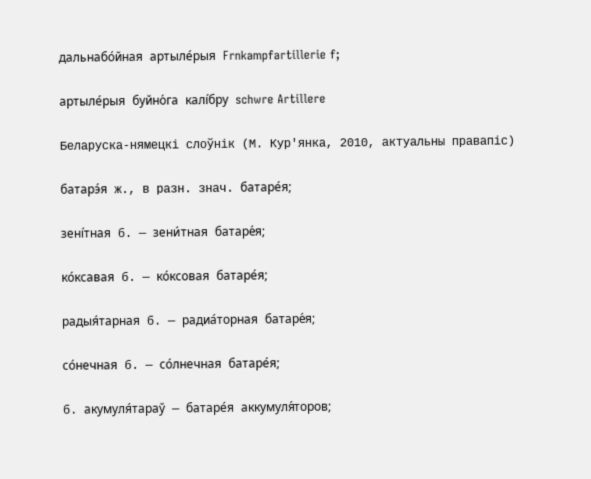дальнабо́йная артыле́рыя Frnkampfartillerie f;

артыле́рыя буйно́га калі́бру schwre Artillere

Беларуска-нямецкі слоўнік (М. Кур'янка, 2010, актуальны правапіс)

батарэ́я ж., в разн. знач. батаре́я;

зені́тная б. — зени́тная батаре́я;

ко́ксавая б. — ко́ксовая батаре́я;

радыя́тарная б. — радиа́торная батаре́я;

со́нечная б. — со́лнечная батаре́я;

б. акумуля́тараў — батаре́я аккумуля́торов;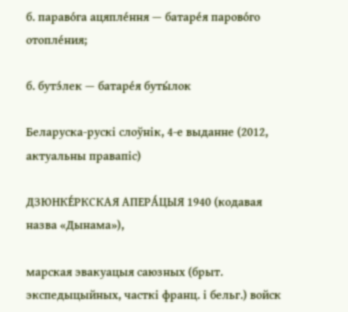б. параво́га ацяпле́ння — батаре́я парово́го отопле́ния;

б. бутэ́лек — батаре́я буты́лок

Беларуска-рускі слоўнік, 4-е выданне (2012, актуальны правапіс)

ДЗЮНКЕ́РКСКАЯ АПЕРА́ЦЫЯ 1940 (кодавая назва «Дынама»),

марская эвакуацыя саюзных (брыт. экспедыцыйных, часткі франц. і бельг.) войск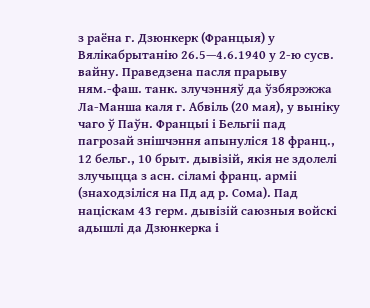з раёна г. Дзюнкерк (Францыя) у Вялікабрытанію 26.5—4.6.1940 у 2-ю сусв. вайну. Праведзена пасля прарыву ням.-фаш. танк. злучэнняў да ўзбярэжжа Ла-Манша каля г. Абвіль (20 мая), у выніку чаго ў Паўн. Францыі і Бельгіі пад пагрозай знішчэння апынуліся 18 франц., 12 бельг., 10 брыт. дывізій, якія не здолелі злучыцца з асн. сіламі франц. арміі (знаходзіліся на Пд ад р. Сома). Пад націскам 43 герм. дывізій саюзныя войскі адышлі да Дзюнкерка і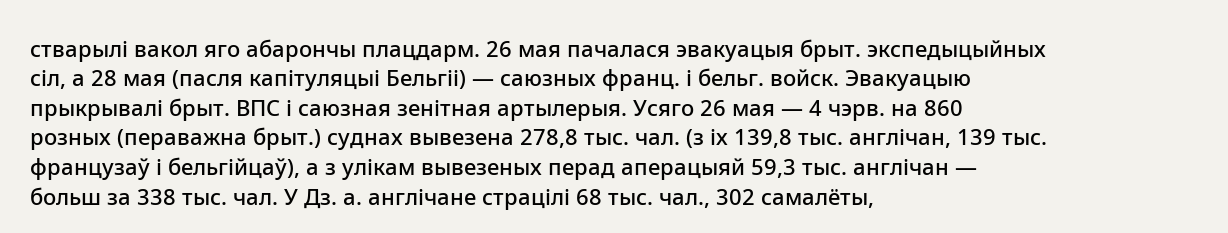стварылі вакол яго абарончы плацдарм. 26 мая пачалася эвакуацыя брыт. экспедыцыйных сіл, а 28 мая (пасля капітуляцыі Бельгіі) — саюзных франц. і бельг. войск. Эвакуацыю прыкрывалі брыт. ВПС і саюзная зенітная артылерыя. Усяго 26 мая — 4 чэрв. на 860 розных (пераважна брыт.) суднах вывезена 278,8 тыс. чал. (з іх 139,8 тыс. англічан, 139 тыс. французаў і бельгійцаў), а з улікам вывезеных перад аперацыяй 59,3 тыс. англічан — больш за 338 тыс. чал. У Дз. а. англічане страцілі 68 тыс. чал., 302 самалёты,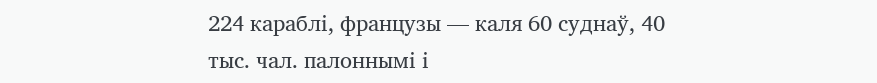224 караблі, французы — каля 60 суднаў, 40 тыс. чал. палоннымі і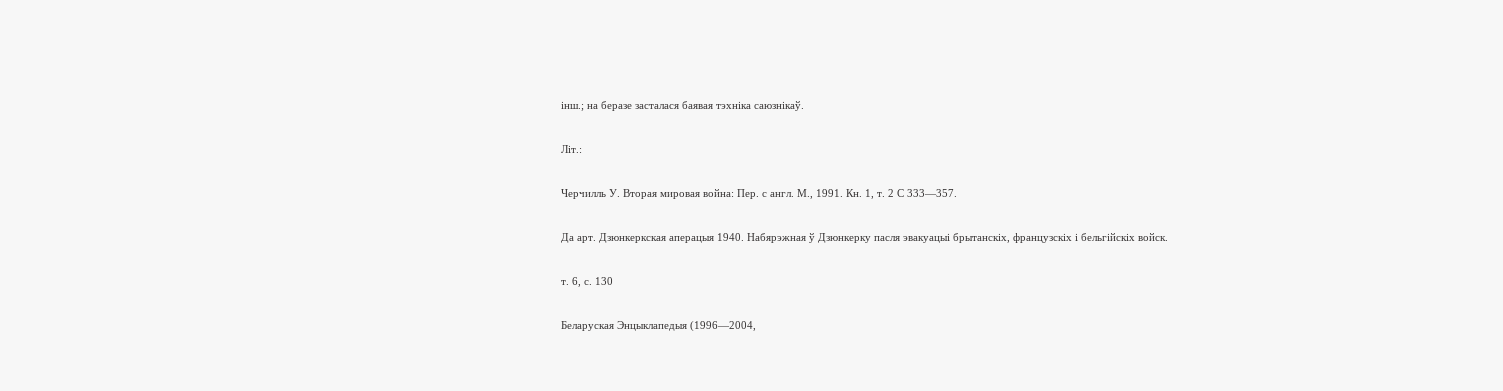інш.; на беразе засталася баявая тэхніка саюзнікаў.

Літ.:

Черчилль У. Вторая мировая война: Пер. с англ. М., 1991. Кн. 1, т. 2 С 333—357.

Да арт. Дзюнкеркская аперацыя 1940. Набярэжная ў Дзюнкерку пасля эвакуацыі брытанскіх, французскіх і бельгійскіх войск.

т. 6, с. 130

Беларуская Энцыклапедыя (1996—2004,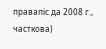правапіс да 2008 г., часткова)